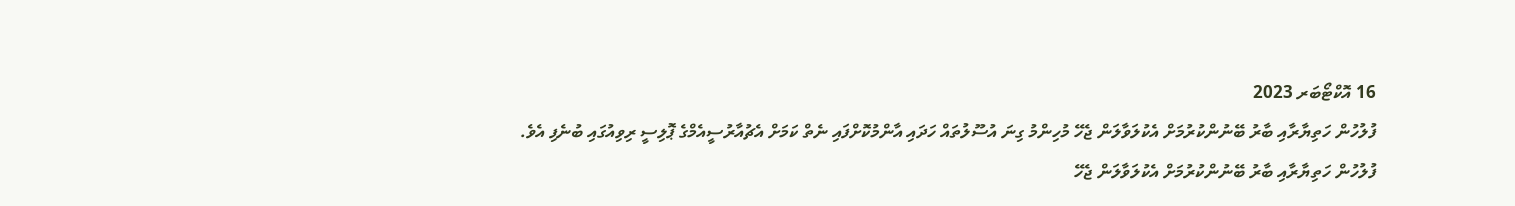16 އޮކްޓޯބަރ 2023
ފުލުހުން ހަތިޔާރާއި ބާރު ބޭނުންކުރުމަށް އެކުލަވާލަން ޖެހޭ މުހިންމު ގިނަ އުސޫލުތައް ހަދައި އާންމުކޮށްފައި ނެތް ކަމަށް އެޗުއާރުސީއެމްގެ ޕޮލިސީ ރިވިއުގައި ބުނެފި އެވެ.
ފުލުހުން ހަތިޔާރާއި ބާރު ބޭނުންކުރުމަށް އެކުލަވާލަން ޖެހޭ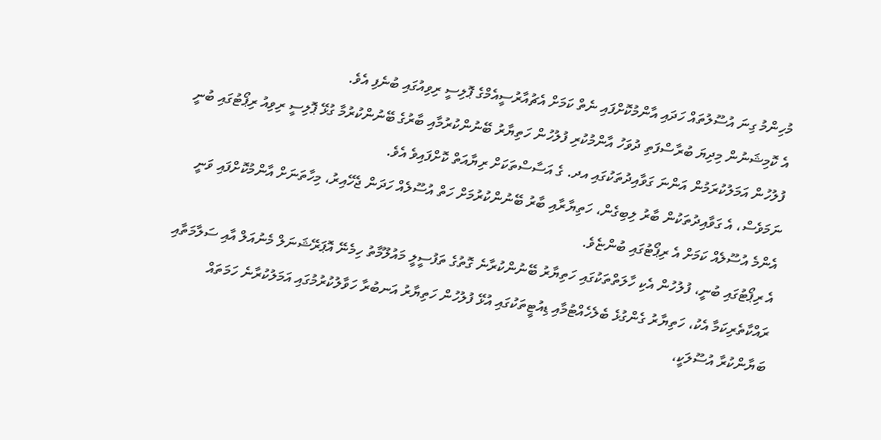މުހިންމު ގިނަ އުސޫލުތައް ހަދައި އާންމުކޮށްފައި ނެތް ކަމަށް އެޗުއާރުސީއެމްގެ ޕޮލިސީ ރިވިއުގައި ބުނެފި އެވެ.
އެ ކޮމިޝަނުން މިދިޔަ ބުރާސްފަތި ދުވަހު އާންމުކުރި ފުލުހުން ހަތިޔާރު ބޭނުންކުރުމާއި ބާރުގެ ބޭނުންކުރުމާ ގުޅޭ ޕޮލިސީ ރިވިއު ރިޕޯޓުގައި ބުނީ ފުލުހުން އަމަލުކުރަމުން އަންނަ ގަވާއިދުތަކުގައި އދ. ގެ އަސާސްތަކަށް ރިޔާއަތް ކޮށްފައިވެ އެވެ.
ނަމަވެސް، އެ ގަވާއިދުތަކުން ބާރު ލިބިގެން، ހަތިޔާރާއި ބާރު ބޭނުންކުރުމަށް ހަތް އުސޫލެއް ހަދަން ޖެހޭއިރު، މިހާތަނަށް އާންމުކޮށްފައި ވަނީ އެންމެ އުސޫލެއް ކަމަށް އެ ރިޕޯޓުގައި ބުންޏެވެ.
އެ ރިޕޯޓުގައި ބުނީ، ފުލުހުން އެކި ހާލަތްތަކުގައި ހަތިޔާރު ބޭނުންކުރާނެ ގޮތުގެ ތަފުސީލީ މައުލޫމާތު ހިމެނޭ އޮޕަރޭޝަނަލް މެނުއަލް އާއި ސަލާމަތާއި ރައްކާތެރިކަމާ އެކު، ހަތިޔާރު ގެންގުޅެ ބެލެހެއްޓުމާއި ޑިއުޓީތަކުގައި އުޅޭ ފުލުހުން ހަތިޔާރު އަނބުރާ ހަވާލުކުރުމުގައި އަމަލުކުރާނެ ހަމަތައް ބަޔާންކުރާ އުސޫލަކީ،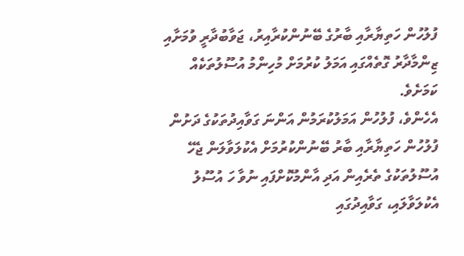ފުލުހުން ހަތިޔާރާއި ބާރުގެ ބޭނުންކުރާއިރު، ޖަވާބުދާރީ ވުމަށާއި ޒިންމާދާރު ގޮތެއްގައި އަމަލު ކުރުމަށް މުހިންމު އުސޫލުތަކެއް ކަމަށެވެ.
އެހެންވެ، ފުލުހުން އަމަލުކުރަމުން އަންނަ ގަވާއިދުތަކުގެ ދަށުން ފުލުހުން ހަތިޔާރާއި ބާރު ބޭނުންކުރުމަށް އެކުލަވާލަން ޖެހޭ އުސޫލުތަކުގެ ތެރެއިން އަދި އާންމުކޮށްފައި ނުވާ ހަ އުސޫލު އެކުލަވާލައި، ގަވާއިދުގައި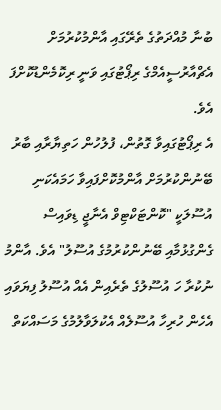ބުނާ މުއްދަތުގެ ތެރޭގައި އާންމުކުރުމަށް އެޗްއާރުސީއެމްގެ ރިޕޯޓުގައި ވަނީ ރިކޮމެންޑުކޮށްފަ އެވެ.
އެ ރިޕޯޓުގައިވާ ގޮތުން، ފުލުހުން ހަތިޔާރާއި ބާރު ބޭނުންކުރުމަށް އާންމުކޮށްފައިވާ ހަމައެކަނި އުސޫލަކީ "ކޮންޓަކްޓިވް އެނާޖީ ޑިވައިސް ގެންގުޅުމާއި ބޭނުންކުރުމުގެ އުސޫލު" އެވެ. އާންމު ނުކުރާ ހަ އުސޫލުގެ ތެރެއިން އެއް އުސޫލު ފިޔަވައި އެހެން ހުރިހާ އުސޫލެއް އެކުލަވާލުމުގެ މަސައްކަތް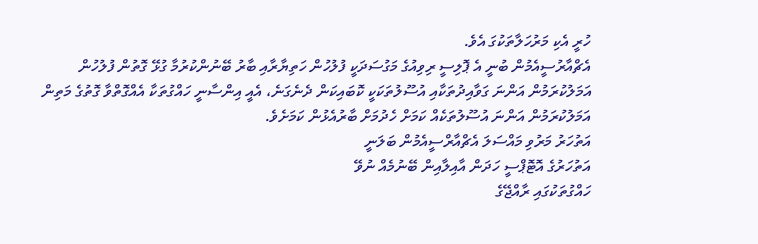ހުރީ އެކި މަރުހަލާތަކުގަ އެވެ.
އެޗްއާރުސީއެމުން ބުނީ އެ ޕޮލިސީ ރިވިއުގެ މަގުސަދަކީ ފުލުހުން ހަތިޔާރާއި ބާރު ބޭނުންކުރުމާ ގުޅޭ ގޮތުން ފުލުހުން އަމަލުކުރަމުން އަންނަ ގަވާއިދުތަކާއި އުސޫލުތަކަކީ ކޮބައިކަން ދެނެގަނެ، އެއީ އިންސާނީ ހައްގުތަކާ އެއްގޮތްވާ ގޮތުގެ މަތިން އަމަލުކުރަމުން އަންނަ އުސޫލުތަކެއް ކަމަށް ހެދުމަށް ބާރުއެޅުން ކަމަށެވެ.
އަތުހަރު މަރުވި މައްސަލަ އެޗްއާރްސީއެމުން ބަލަނީ
އަތުހަރުގެ އޮޓޮޕްސީ ހަދަން އާއިލާއިން ބޭނުމެއް ނުވޭ
ހައްގުތަކުގައި ރާއްޖޭގެ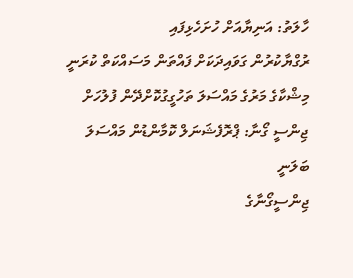ހާލަތު: އަނިޔާއަށް ހުށަހެޅިފައި
ރުގްޔާކުރުން ގަވައިދަކަށް ފައްތަން މަސައްކަތް ކުރަނީ
މިޝްކާގެ މަރުގެ މައްސަލަ ތަހުގީގުކޮށްދޭން ފުލުހަށް
ޖިންސީ ގޯނާ: ޕްރޮފެޝަނަލް ކޮމާންޑުން މައްސަލަ ބަލަނީ
ޖިންސީގޯނާގެ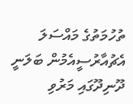ތުހުމަތުގެ މައްސަލަ އެޗުއާރުސީއެމުން ބަލަނީ
ދޫނިދޫގައި މަރުވި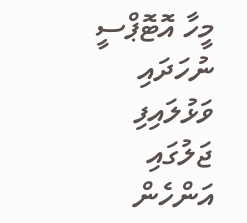މީހާ އޮޓޮޕްސީ ނުހަދައި ވަޅުލައިފި
ޖަލުގައި އަންހެން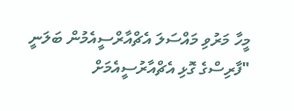މީހާ މަރުވި މައްސަލަ އެޗްއާރްސީއެމުން ބަލަނީ
"ފާރިސްގެ ގޮޅި އެޗްއާރުސީއެމަށް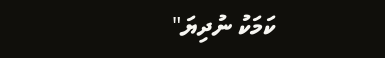ކަމަކު ނުދިޔަ"